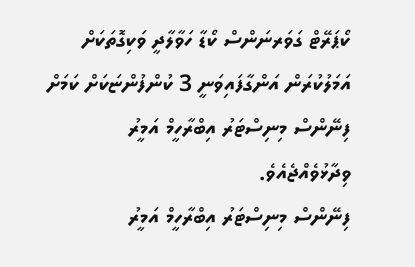ކޯޕަރޭޓް ގަވަރނަންސް ކޯޑާ ހަވާލާދީ ވަކިގޮތަކަށް އަމަލުކުރަން އަންގާފައިވަނީ 3 ކުންފުންޏަކަށް ކަމަށް ފިނޭންސް މިނިސްޓަރު އިބްރާހީމް އަމީރު ވިދާޅުވެއްޖެއެވެ.
ފިނޭންސް މިނިސްޓަރު އިބްރާހީމް އަމީރު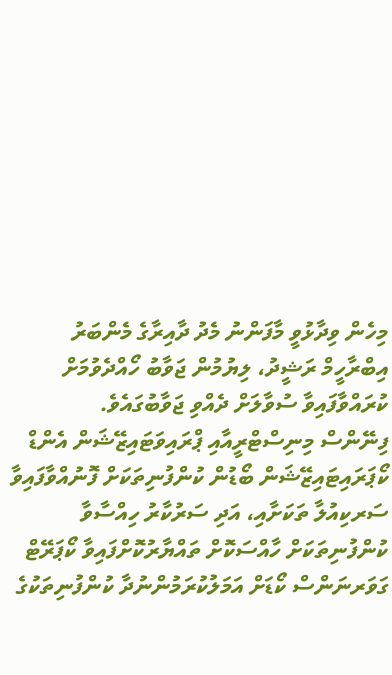މިހެން ވިދާޅުވީ މާފަންނު މެދު ދާއިރާގެ މެންބަރު އިބްރާހީމް ރަޝީދު، ލިޔުމުން ޖަވާބު ހޯއްދެވުމަށް ކުރައްވާފައިވާ ސުވާލަށް ދެއްވި ޖަވާބުގައެވެ.
ފިނޭންސް މިނިސްޓްރީއާއި ޕްރައިވަޓައިޒޭޝަން އެންޑް ކޯޕަރައިޓައިޒޭޝަން ބޯޑުން ކުންފުނިތަކަށް ފޮނުއްވާފައިވާ ސަރކިއުލާ ތަކަށާއި، އަދި ސަރުކާރު ހިއްސާވާ ކުންފުނިތަކަށް ހާއްސަކޮށް ތައްޔާރުކޮށްފައިވާ ކޯޕަރޭޓް ގަވަރނަންސް ކޯޑަށް އަމަލުކުރަމުންނުދާ ކުންފުނިތަކުގެ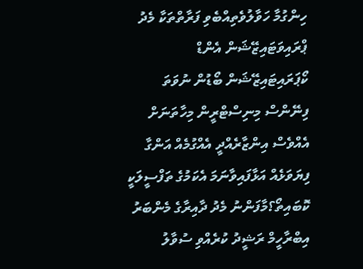ހިންގުމާ ހަވާލުވެތިއްބެވި ފަރާތްތަކާ މެދު ޕްރައިވަޓައިޒޭޝަން އެންޑް ކޯޕަރައިޓައިޒޭޝަން ބޯޑުން ނުވަތަ ފިނޭންސް މިނިސްޓްރީން މިހާތަނަށް އެއްވެސް އިންޒާރެއްދީ އެއްގުމެއް އަންގާ ފިޔަވަޅެއް އަޅާފައިވާނަމަ އެކަމުގެ ތަފްސީލަކީ ކޮބައިތޯ؟މާފަންނު މެދު ދާއިރާގެ މެންބަރު އިބްރާހީމް ރަޝީދު ކުރެއްވި ސުވާލު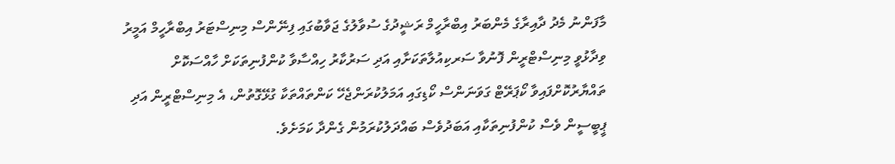މާފަންނު މެދު ދާއިރާގެ މެންބަރު އިބްރާހީމް ރަޝީދުގެ ސުވާލުގެ ޖަވާބުގައި ފިނޭންސް މިނިސްޓަރު އިބްރާހީމް އަމީރު ވިދާޅުވީ މިނިސްޓްރީން ފޮނުވާ ސަރކިއުލާތަކަށާއި އަދި ސަރުކާރު ހިއްސާވާ ކުންފުނިތަކަށް ހާއްސަކޮށް ތައްޔާރުކޮށްފައިވާ ކޯޕަރޭޓް ގަވަނަންސް ކޯޑިގައި އަމަލުކުރަންޖެހޭ ކަންތައްތަކާ ގުޅޭގޮތުން، އެ މިނިސްޓްރީން އަދި ޕީބީސީން ވެސް ކުންފުނިތަކާއި އަބަދުވެސް ބައްދަލުކުރަމުން ގެންދާ ކަމަށެވެ.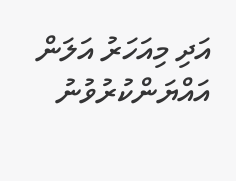އަދި މިއަހަރު އަލަން އައްޔަންކުރުވުނު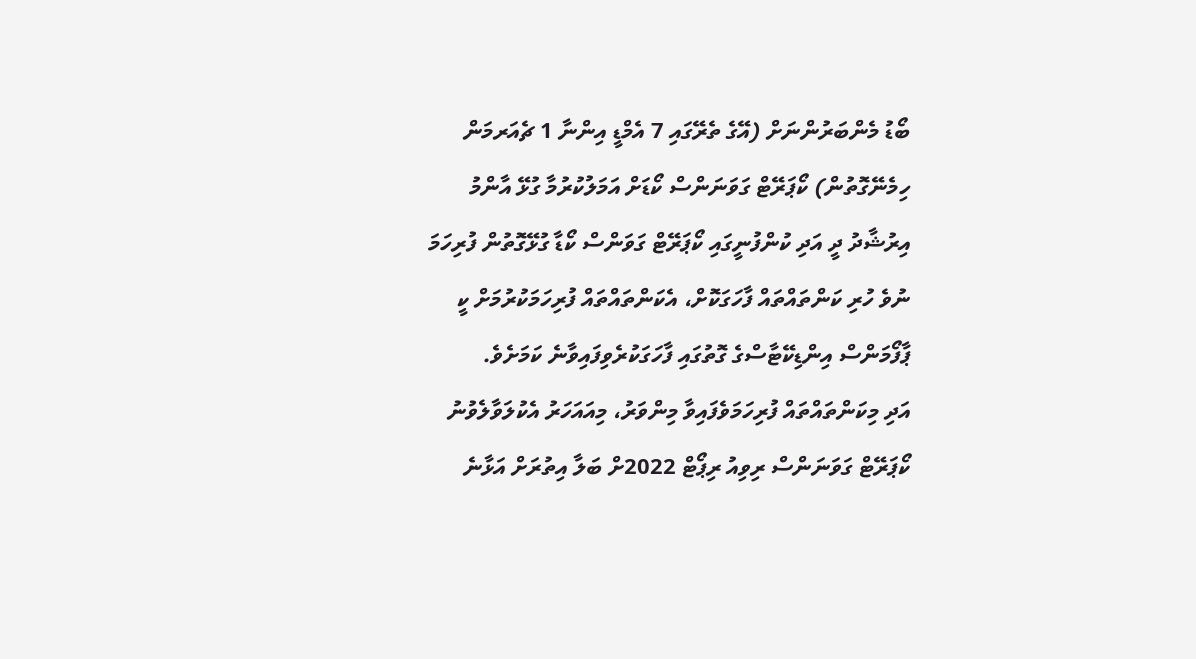ބޯޑު މެންބަރުންނަށް (އޭގެ ތެރޭގައި 7 އެމްޑީ އިންނާ 1 ޗެއަރމަން ހިމެނޭގޮތުން) ކޯޕަރޭޓް ގަވަނަންސް ކޯޑަށް އަމަލުކުރުމާ ގުޅޭ އާންމު އިރުޝާދު ދީ އަދި ކުންފުނީގައި ކޯޕަރޭޓް ގަވަންސް ކޯޑާ ގުޅޭގޮތުން ފުރިހަމަ ނުވެ ހުރި ކަންތައްތައް ފާހަގަކޮށް، އެކަންތައްތައް ފުރިހަމަކުރުމަށް ކީ ޕާފޯމަންސް އިންޑިކޭޓާސްގެ ގޮތުގައި ފާހަގަކުރެވިފައިވާނެ ކަމަށެވެ.
އަދި މިކަންތައްތައް ފުރިހަމަވެފައިވާ މިންވަރު، މިއައަހަރު އެކުލަވާލެވުނު ކޯޕަރޭޓް ގަވަނަންސް ރިވިއު ރިޕޯޓް 2022ށް ބަލާ އިތުރަށް އަޅާނެ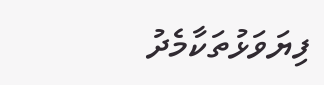ފިޔަވަޅުތަކާމެދު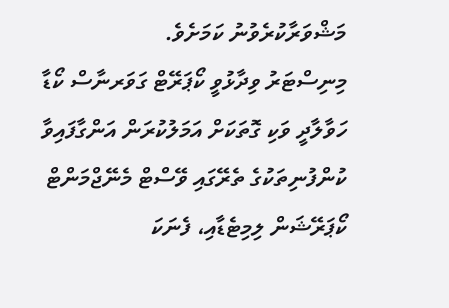މަޝްވަރާކުރެވުނު ކަމަށެވެ.
މިނިސްޓަރު ވިދާޅުވީ ކޯޕަރޭޓް ގަވަރނާސް ކޯޑާ ހަވާލާދީ ވަކި ގޮތަކަށް އަމަލުކުރަން އަންގާފައިވާ ކުންފުނިތަކުގެ ތެރޭގައި ވޭސްޓް މެނޭޖްމަންޓް ކޯޕަރޭޝަން ލިމިޓެޑާއި، ފެނަކަ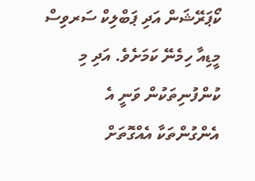ކޯޕަރޭޝަން އަދި ޕަބްލިކް ސަރވިސް މީޑިއާ ހިމެނޭ ކަމަށެވެ. އަދި މި ކުންފުނިތަކުން ވަނީ އެ އެންގުންތަކާ އެއްގޮތަށް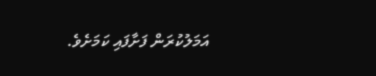އަމަލުކުރަން ފަށާފައި ކަމަށެވެ.